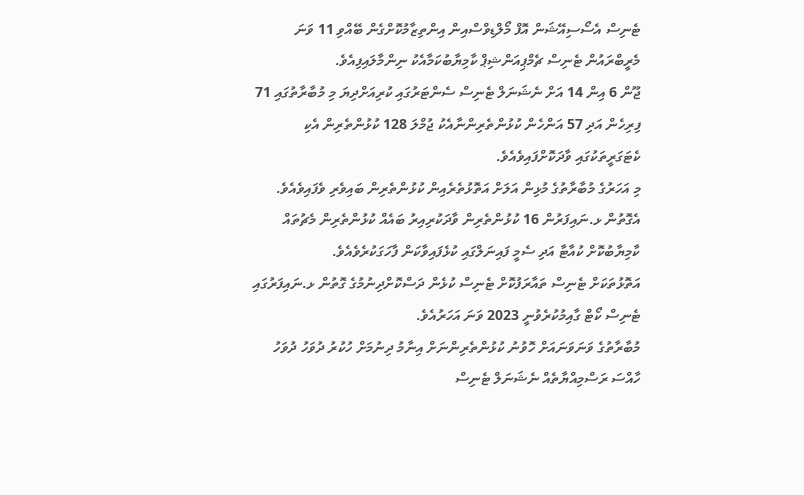ޓެނިސް އެސޯސިއޭޝަން އޮފް މޯލްޑިވްސްއިން އިންތިޒާމުކޮށްގެން ބޭއްވި 11 ވަނަ މެރީބްރައުން ޓެނިސް ޗެމްޕިއަންޝިޕް ކާމިޔާބުކަމާއެކު ނިންމާލައިފިއެވެ.
ޖޫން 6 އިން 14 އަށް ނެޝަނަލް ޓެނިސް ސެންޓަރުގައި ކުރިއަށްދިޔަ މި މުބާރާތުގައި 71 ފިރިހެން އަދި 57 އަންހެން ކުޅުންތެރިންނާއެކު ޖުމްލަ 128 ކުޅުންތެރިން އެކި ކެޓަގަރީތަކުގައި ވާދަކޮށްފައިވެއެވެ.
މި އަހަރުގެ މުބާރާތުގެ މުޅިން އަލަށް އަތޮޅުތެރެއިން ކުޅުންތެރިން ބައިވެރި ވެފައިވެއެވެ. އެގޮތުން ޅ.ނައިފަރުން 16 ކުޅުންތެރިން ވާދަކުރިއިރު ބައެއް ކުޅުންތެރިން މެޗުތައް ކާމިޔާބުކޮށް ކުއާޓާ އަދި ސެމީ ފައިނަލްގައި ކުޅެފައިވާކަން ފާހަގަކުރެވެއެވެ.
އަތޮޅުތަކަށް ޓެނިސް ތައާރަފުކޮށް ޓެނިސް ކުޅެން ދަސްކޮށްދިނުމުގެ ގޮތުން ޅ.ނައިފަރުގައި ޓެނިސް ކޯޓް ގާއިމުކުރެވުނީ 2023 ވަނަ އަހަރުއެވެ.
މުބާރާތުގެ ވަނަވަނައަށް ހޮވުނު ކުޅުންތެރިންނަށް އިނާމު ދިނުމަށް ހުކުރު ދުވަހު ދުވަހު ހާއްސަ ރަސްމިއްޔާތެއް ނެޝަނަލް ޓެނިސް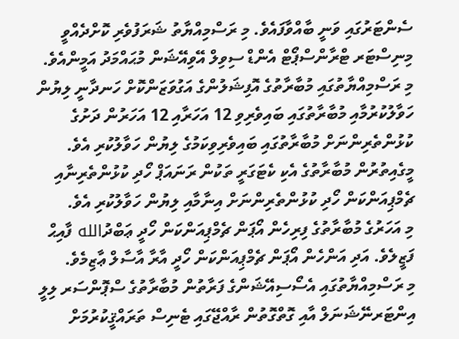ސެންޓަރުގައި ވަނީ ބާއްވާފައެވެ. މި ރަސްމިއްޔާތު ޝަރަފުވެރި ކޮށްދެއްވީ މިނިސްޓަރ ޓްރާންސްޕޯޓް އެންޑް ސިވިލް އޭވިއޭޝަން މުޙައްމަދު އަމީންއެވެ.
މި ރަސްމިއްޔާތުގައި މުބާރާތުގެ އޮފިޝަލުންގެ އަގުވަޒަންކޮށް ހަނދާނީ ލިޔުން ހަވާލުކުރުމާއި މުބާރާތުގައި ބައިވެރިވި 12 އަހަރާއި 12 އަހަރުން ދަށުގެ ކުޅުންތެރިންނަށް މުބާރާތުގައި ބައިވެރިވިކަމުގެ ލިޔުން ހަވާލުކުރި އެވެ.
މީގެއިތުރުން މުބާރާތުގެ އެކި ކެޓަގަރީ ތަކުން ރަނައަޕް ހޯދި ކުޅުންތެރިނާއި ޗެމްޕިއަންކަން ހޯދި ކުޅުންތެރިންނަށް އިނާމާއި ލިޔުން ހަވާލުކުރި އެވެ.
މި އަހަރުގެ މުބާރާތުގެ ފިރިހެން އޯޕަން ޗެމްޕިއަންކަން ހޯދީ ޢަބްދުالله ފާއިޙް ފަޒީލެވެ. އަދި އަންހެން އޯޕަން ޗެމްޕިއަންކަން ހޯދީ އާރާ އާސާލް ޢާޒިމެވެ.
މި ރަސްމިއްޔާތުގައި އެސޯސިއޭޝަންގެ ފަރާތުން މުބާރާތުގެ ސްޕޮންސަރ ލިލީ އިންޓަރނޭޝަނަލް އާއި ގޮތްގޮތުން ރާއްޖޭގައި ޓެނިސް ތަރައްޤީކުރުމަށް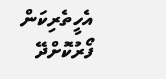އެހީތެރިކަން ފޯރުކޮށްދޭ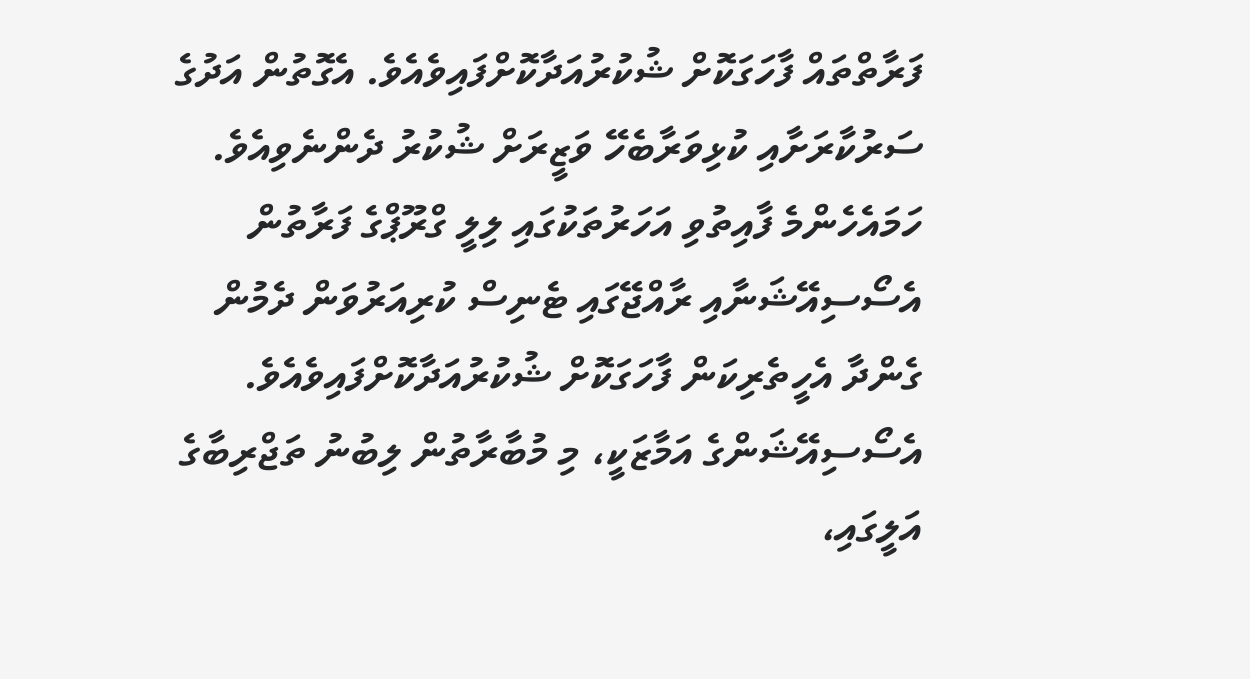ފަރާތްތައް ފާހަގަކޮށް ޝުކުރުއަދާކޮށްފައިވެއެވެ. އެގޮތުން އަދުގެ ސަރުކާރަށާއި ކުޅިވަރާބެހޭ ވަޒީރަށް ޝުކުރު ދެންނެވިއެވެ.
ހަމައެހެންމެ ފާއިތުވި އަހަރުތަކުގައި ލިލީ ގްރޫޕްގެ ފަރާތުން އެސޯސިއޭޝަނާއި ރާއްޖޭގައި ޓެނިސް ކުރިއަރުވަން ދެމުން ގެންދާ އެހީތެރިކަން ފާހަގަކޮށް ޝުކުރުއަދާކޮށްފައިވެއެވެ.
އެސޯސިއޭޝަންގެ އަމާޒަކީ، މި މުބާރާތުން ލިބުނު ތަޖްރިބާގެ އަލީގައި،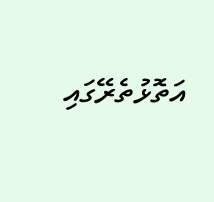އަތޮޅުތެރޭގައި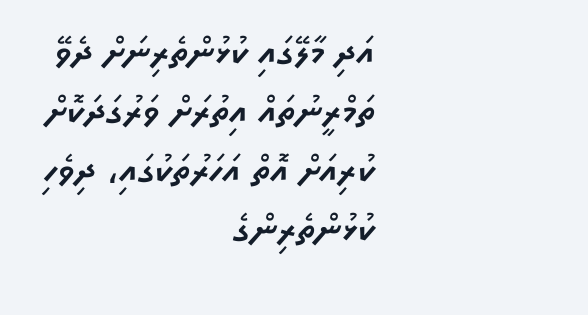އަދި މާލޭގައި ކުޅުންތެރިނަށް ދެވޭ ތަމްރީނުތައް އިތުރަށް ވަރުގަދަކޮށް ކުރިއަށް އޮތް އަހަރުތަކުގައި، ދިވެހި ކުޅުންތެރިންގެ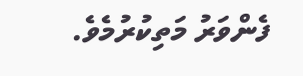ފެންވަރު މަތިކުރުމެވެ.